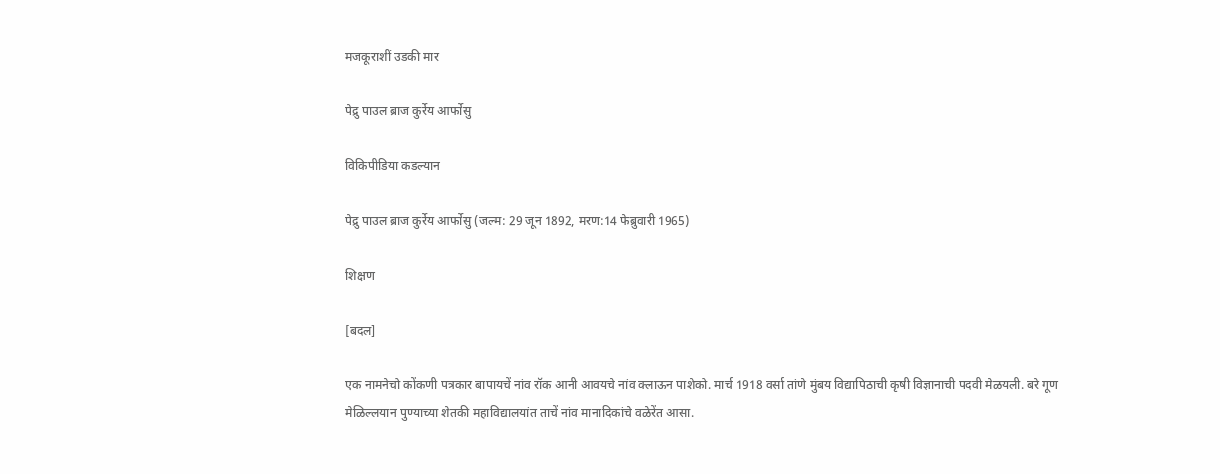मजकूराशीं उडकी मार

पेद्रु पाउल ब्राज कुर्रेय आर्फोसु

विकिपीडिया कडल्यान

पेद्रु पाउल ब्राज कुर्रेय आर्फोसु (जल्म: 29 जून 1892, मरण:14 फेब्रुवारी 1965)

शिक्षण

[बदल]

एक नामनेचो कोंकणी पत्रकार बापायचें नांव रॉक आनी आवयचे नांव क्लाऊन पाशेको. मार्च 1918 वर्सा तांणे मुंबय विद्यापिठाची कृषी विज्ञानाची पदवी मेळयली. बरे गूण मेळिल्लयान पुण्याच्या शेतकी महाविद्यालयांत ताचें नांव मानादिकांचे वळेरेंत आसा.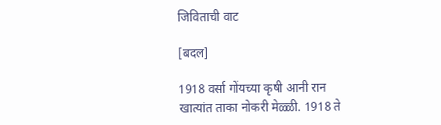जिविताची वाट

[बदल]

1918 वर्सा गोंयच्या कृषी आनी रान खात्यांत ताका नोकरी मेळ्ळी. 1918 ते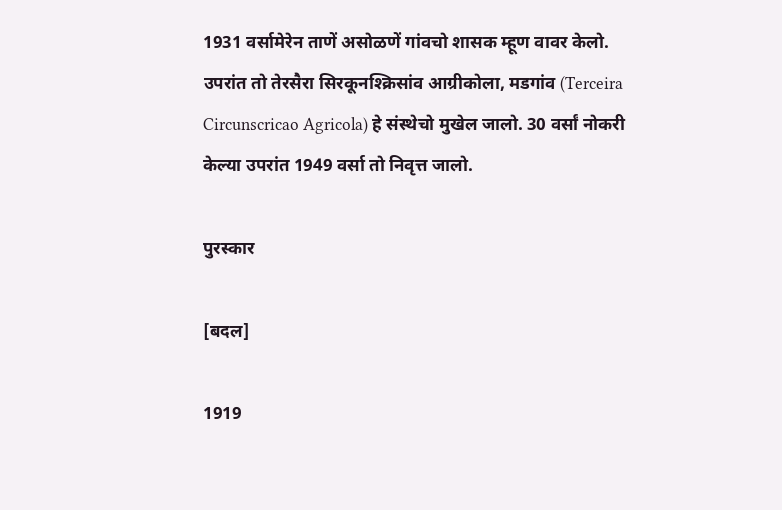1931 वर्सामेरेन ताणें असोळणें गांवचो शासक म्हूण वावर केलो. उपरांत तो तेरसैरा सिरकूनश्क्रिसांव आग्रीकोला, मडगांव (Terceira Circunscricao Agricola) हे संस्थेचो मुखेल जालो. 30 वर्सां नोकरी केल्या उपरांत 1949 वर्सा तो निवृत्त जालो.

पुरस्कार

[बदल]

1919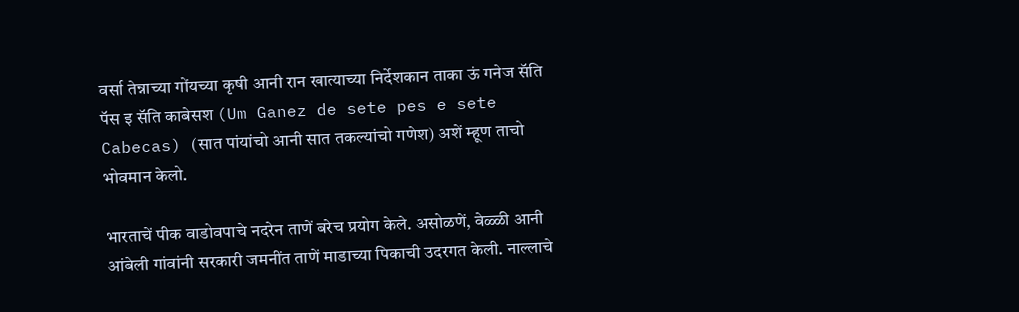वर्सा तेन्नाच्या गोंयच्या कृषी आनी रान खात्याच्या निर्देशकान ताका ऊं गनेज सॅति पॅस इ सॅति काबेसश (Um Ganez de sete pes e sete Cabecas) (सात पांयांचो आनी सात तकल्यांचो गणेश) अशें म्हूण ताचो भोवमान केलो.

भारताचें पीक वाडोवपाचे नदरेन ताणें बरेच प्रयोग केले. असोळणें, वेळ्ळी आनी आंबेली गांवांनी सरकारी जमनींत ताणें माडाच्या पिकाची उदरगत केली. नाल्लाचे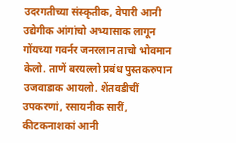उदरगतीच्या संस्कृतीक, वेपारी आनी उद्येगीक आंगांचो अभ्यासाक लागून गोंयच्या गवर्नर जनरलान ताचो भोवमान केलो. ताणें बरयल्लो प्रबंध पुस्तकरुपान उजवाडाक आयलो. शेंतवडीचीं उपकरणां, रसायनीक सारीं, कीटकनाशकां आनी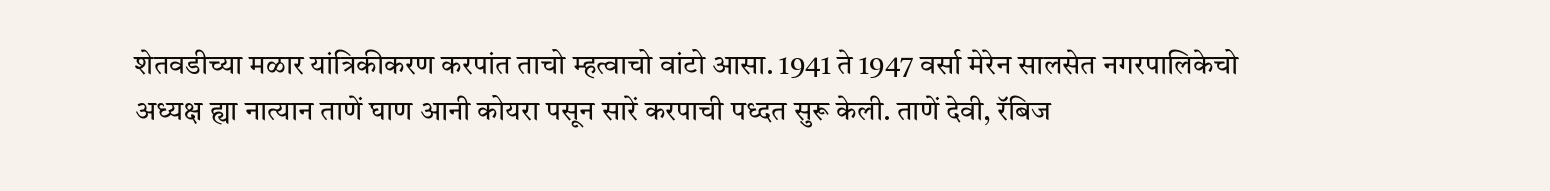शेतवडीच्या मळार यांत्रिकीकरण करपांत ताचो म्हत्वाचो वांटो आसा. 1941 ते 1947 वर्सा मेरेन सालसेत नगरपालिकेचो अध्यक्ष ह्या नात्यान ताणें घाण आनी कोयरा पसून सारें करपाची पध्दत सुरू केली. ताणें देवी, रॅबिज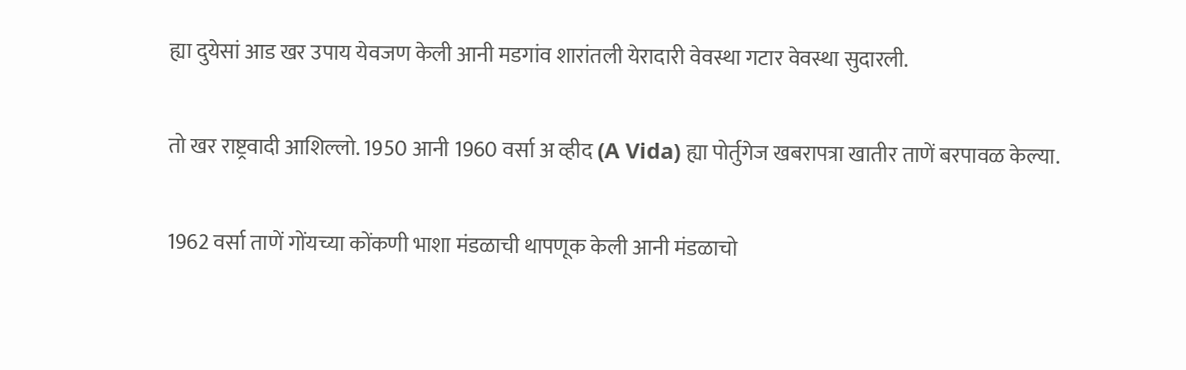ह्या दुयेसां आड खर उपाय येवजण केली आनी मडगांव शारांतली येरादारी वेवस्था गटार वेवस्था सुदारली.

तो खर राष्ट्रवादी आशिल्लो. 1950 आनी 1960 वर्सा अ व्हीद (A Vida) ह्या पोर्तुगेज खबरापत्रा खातीर ताणें बरपावळ केल्या.

1962 वर्सा ताणें गोंयच्या कोंकणी भाशा मंडळाची थापणूक केली आनी मंडळाचो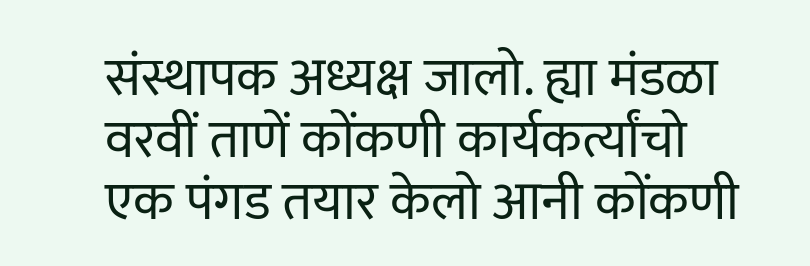संस्थापक अध्यक्ष जालो. ह्या मंडळा वरवीं ताणें कोंकणी कार्यकर्त्यांचो एक पंगड तयार केलो आनी कोंकणी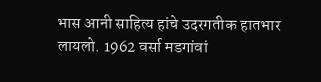भास आनी साहित्य हांचे उदरगतीक हातभार लायलो. 1962 वर्सा मडगांवां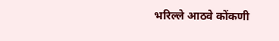भरिल्ले आठवे कोंकणी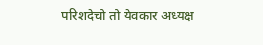परिशदेचो तो येवकार अध्यक्ष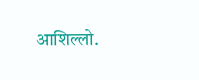आशिल्लो.